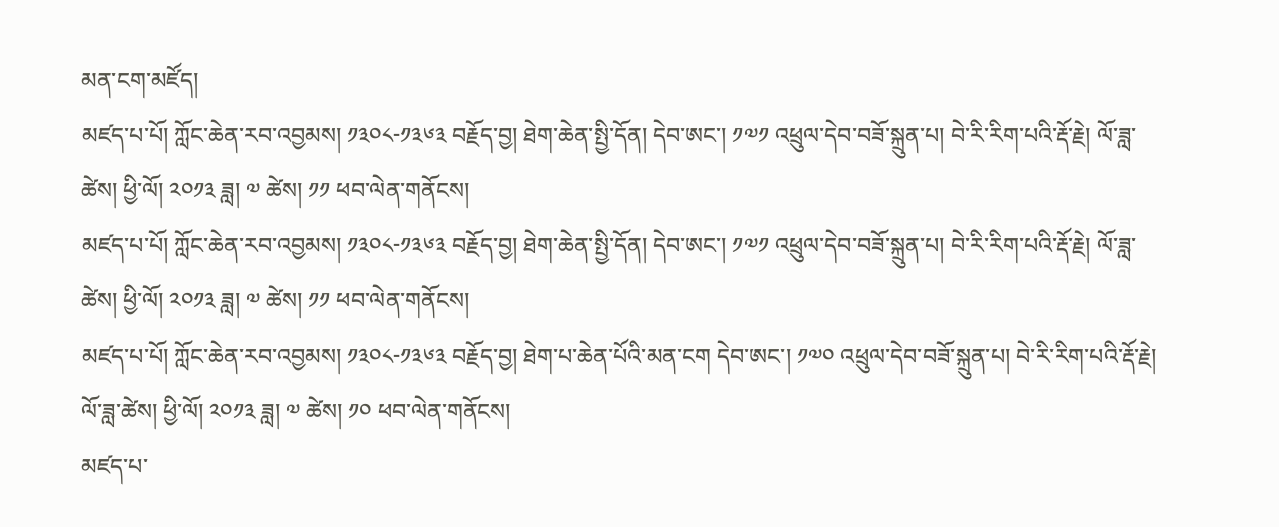མན་ངག་མཛོད།
མཛད་པ་པོ། ཀློང་ཆེན་རབ་འབྱམས། ༡༣༠༨-༡༣༦༣ བརྗོད་བྱ། ཐེག་ཆེན་སྤྱི་དོན། དེབ་ཨང་། ༡༧༡ འཕྲུལ་དེབ་བཟོ་སྐྲུན་པ། བེ་རི་རིག་པའི་རྡོ་རྗེ། ལོ་ཟླ་ཚེས། ཕྱི་ལོ། ༢༠༡༣ ཟླ། ༧ ཚེས། ༡༡ ཕབ་ལེན་གནོངས།
མཛད་པ་པོ། ཀློང་ཆེན་རབ་འབྱམས། ༡༣༠༨-༡༣༦༣ བརྗོད་བྱ། ཐེག་ཆེན་སྤྱི་དོན། དེབ་ཨང་། ༡༧༡ འཕྲུལ་དེབ་བཟོ་སྐྲུན་པ། བེ་རི་རིག་པའི་རྡོ་རྗེ། ལོ་ཟླ་ཚེས། ཕྱི་ལོ། ༢༠༡༣ ཟླ། ༧ ཚེས། ༡༡ ཕབ་ལེན་གནོངས།
མཛད་པ་པོ། ཀློང་ཆེན་རབ་འབྱམས། ༡༣༠༨-༡༣༦༣ བརྗོད་བྱ། ཐེག་པ་ཆེན་པོའི་མན་ངག དེབ་ཨང་། ༡༧༠ འཕྲུལ་དེབ་བཟོ་སྐྲུན་པ། བེ་རི་རིག་པའི་རྡོ་རྗེ། ལོ་ཟླ་ཚེས། ཕྱི་ལོ། ༢༠༡༣ ཟླ། ༧ ཚེས། ༡༠ ཕབ་ལེན་གནོངས།
མཛད་པ་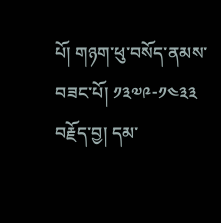པོ། གཉག་ཕུ་བསོད་ནམས་བཟང་པོ། ༡༣༧༩-༡༤༣༣ བརྗོད་བྱ། དམ་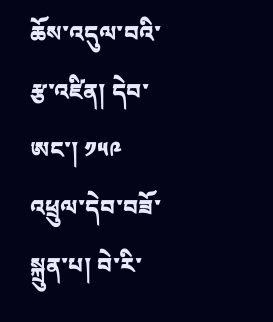ཆོས་འདུལ་བའི་རྩ་འཛིན། དེབ་ཨང་། ༡༥༩ འཕྲུལ་དེབ་བཟོ་སྐྲུན་པ། བེ་རི་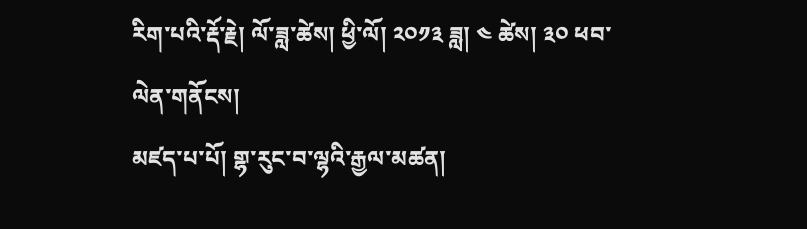རིག་པའི་རྡོ་རྗེ། ལོ་ཟླ་ཚེས། ཕྱི་ལོ། ༢༠༡༣ ཟླ། ༤ ཚེས། ༣༠ ཕབ་ལེན་གནོངས།
མཛད་པ་པོ། གྷ་རུང་བ་ལྷའི་རྒྱལ་མཚན།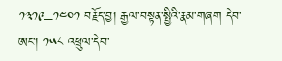༡༣༡༩–༡༤༠༡ བརྗོད་བྱ། རྒྱལ་བསྟན་སྤྱིའི་རྣམ་གཞག དེབ་ཨང་། ༡༥༨ འཕྲུལ་དེབ་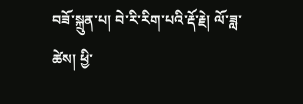བཟོ་སྐྲུན་པ། བེ་རི་རིག་པའི་རྡོ་རྗེ། ལོ་ཟླ་ཚེས། ཕྱི་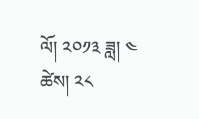ལོ། ༢༠༡༣ ཟླ། ༤ ཚེས། ༢༨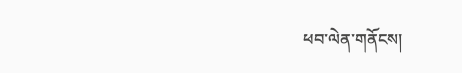ཕབ་ལེན་གནོངས།